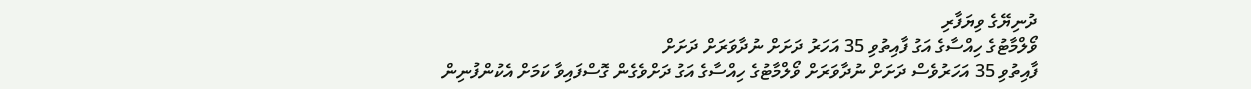ދުނިޔޭގެ ވިޔަފާރި
ވޯލްމާޓުގެ ހިއްސާގެ އަގު ފާއިތުވި 35 އަހަރު ދަށަށް ނުދާވަރަށް ދަށަށް
ފާއިތުވި 35 އަހަރުވެސް ދަށަށް ނުދާވަރަށް ވޯލްމާޓުގެ ހިއްސާގެ އަގު ދަށްވެގެން ގޮސްފައިވާ ކަމަށް އެކުންފުނިން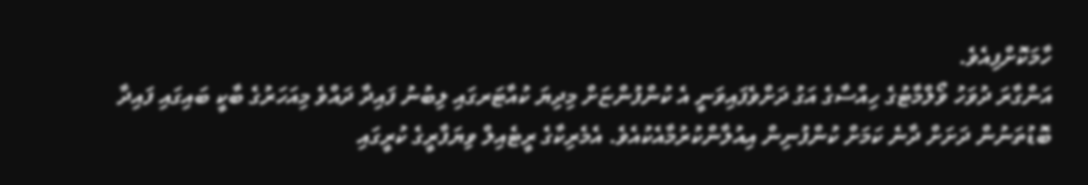ހާމަކޮށްފިއެވެ.
އަންގާރަ ދުވަހު ވޯލްމާޓުގެ ހިއްސާގެ އަގު ދަށްވެފައިވަނީ އެ ކުންފުންޏަށް މިދިޔަ ކުއާޓަރގައި ލިބުނު ފައިދާ ދައްވެ މިއަހަރުގެ ބާކީ ބައިގައި ފައިދާ ބޮޑުތަނުން ދަށަށް ދާނެ ކަމަށް ކުންފުނިން އިއުލާންކުރުމާއެކުއެވެ. އެމެރިކާގެ ރީޓެއިލް ވިޔަފާރީގެ ކުރީގައި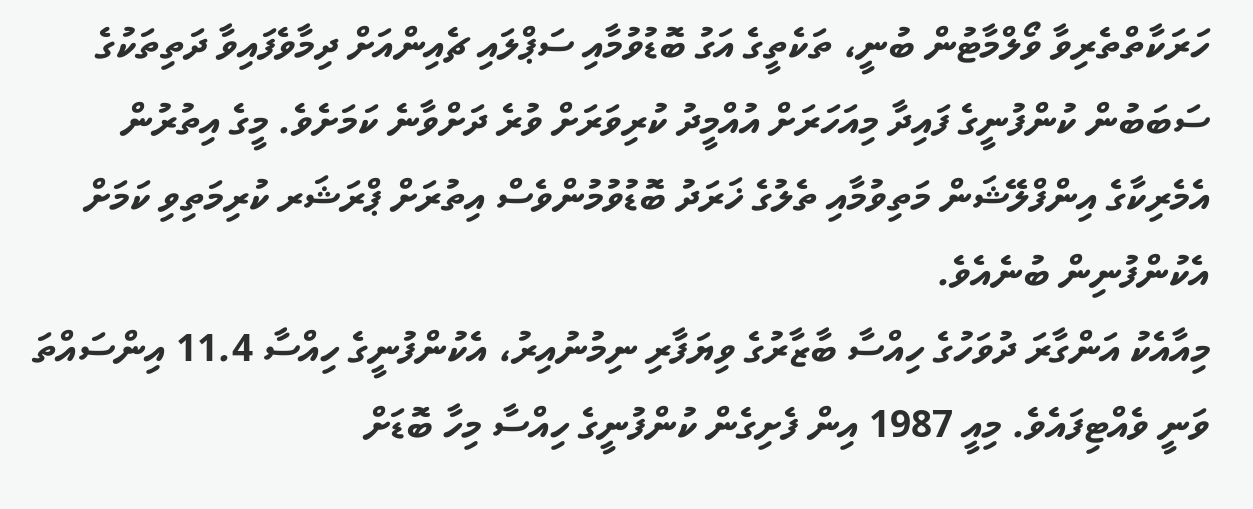ހަރަކާތްތެރިވާ ވޯލްމާޓުން ބުނީ، ތަކެތީގެ އަގު ބޮޑުވުމާއި ސަޕްލައި ޗެއިންއަށް ދިމާވެފައިވާ ދަތިތަކުގެ ސަބަބުން ކުންފުނީގެ ފައިދާ މިއަހަރަށް އުއްމީދު ކުރިވަރަށް ވުރެ ދަށްވާނެ ކަމަށެވެ. މީގެ އިތުރުން އެމެރިކާގެ އިންފްލޭޝަން މަތިވުމާއި ތެލުގެ ޚަރަދު ބޮޑުވުމުންވެސް އިތުރަށް ޕްރަޝަރ ކުރިމަތިވި ކަމަށް އެކުންފުނިން ބުނެއެވެ.
މިއާއެކު އަންގާރަ ދުވަހުގެ ހިއްސާ ބާޒާރުގެ ވިޔަފާރި ނިމުނުއިރު، އެކުންފުނީގެ ހިއްސާ 11.4 އިންސައްތަ ވަނީ ވެއްޓިފައެވެ. މިއީ 1987 އިން ފެށިގެން ކުންފުނީގެ ހިއްސާ މިހާ ބޮޑަށް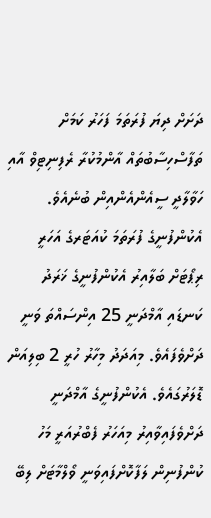ދަށަށް ދިޔަ ފުރަތަމަ ފަހަރު ކަމަށް ތަފާސްހިސާބުތައް އާންމުކުރާ ރެފިނިޓިވް އާއި ހަވާލާދީ ސީއެންއެންއިން ބުނެއެވެ.
އެކުންފުނީގެ ފުރަތަމަ ކުއަޓަރގެ އަހަރީ ރިޕޯޓަށް ބަލާއިރު އެކުންފުނީގެ ޚަރަދު ކަނޑައި އާމްދަނީ 25 އިންސައްތަ ވަނީ ދަށްވެފައެވެ. މިއަދަދު މިހާރު ހުރީ 2 ބިލިއަން ޑޮލަރުގައެވެ. އެކުންފުނީގެ އާމްދަނީ ދަށްވެފައިވާއިރު މިއަހަރު ފެބްރުއަރީ މަހު ކުންފުނިން ލަފާކޮށްފައިވަނީ ވޯލްމާޓަށް ލިބޭ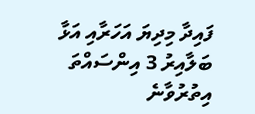ފައިދާ މިދިޔަ އަހަރާއި އަޅާ ބަލާއިރު 3 އިންސައްތަ އިތުރުވާނެ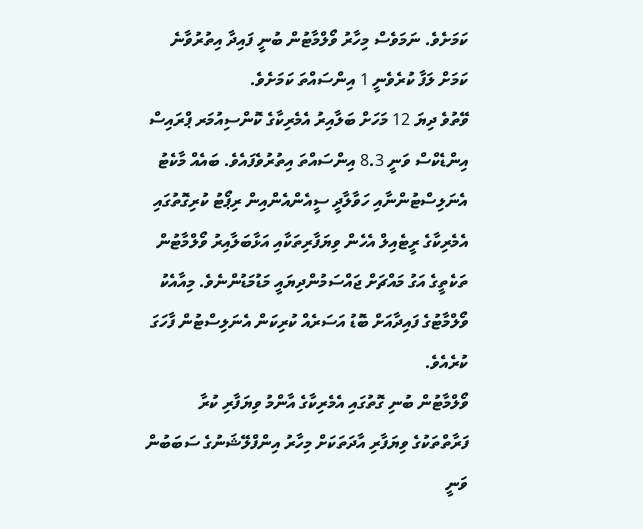ކަމަށެވެ. ނަމަވެސް މިހާރު ވޯލްމާޓުން ބުނީ ފައިދާ އިތުރުވާނެ ކަމަށް ލަފާ ކުރެވެނީ 1 އިންސައްތަ ކަމަށެވެ.
ވޭތުވެ ދިޔަ 12 މަހަށް ބަލާއިރު އެމެރިކާގެ ކޮންސިއުމަރ ޕްރައިސް އިންޑެކްސް ވަނީ 8.3 އިންސައްތަ އިތުރުވެފައެވެ. ބައެއް މާކެޓު އެނަލިސްޓުންނާއި ހަވާލާދީ ސީއެންއެންއިން ރިޕޯޓު ކުރިގޮތުގައި އެމެރިކާގެ ރީޓެއިލް އެހެން ވިޔަފާރިތަކާއި އަޅާބަލާއިރު ވޯލްމާޓުން ތަކެތީގެ އަގު މައްޗަށް ޖައްސަމުންދިޔައީ މަޑުމަޑުންނެވެ. މިއާއެކު ވޯލްމާޓުގެ ފައިދާއަށް ބޮޑު އަސަރެއް ކުރިކަން އެނަލިސްޓުން ފާހަގަ ކުރެއެވެ.
ވޯލްމާޓުން ބުނި ގޮތުގައި އެމެރިކާގެ އާންމު ވިޔަފާރި ކުރާ ފަރާތްތަކުގެ ވިޔަފާރި އާދަތަކަށް މިހާރު އިންފްލޭޝަނުގެ ސަބަބުން ވަނީ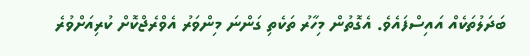ބަދަލުތަކެއް އައިސްފައެވެ. އެގޮތުން މިހާރު ތަކެތި ގަންނަ މިންވަރު އެވްރެޖްކޮށް ކުރިއަށްވުރެ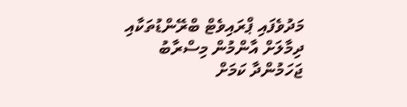މަދުވެފައި ޕްރައިވެޓް ބްރޭންޑުތަކާއި ދިމާލަށް އާންމުން މިސްރާބު ޖަހަމުންދާ ކަމަށް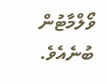ވޯލްމާޓުން ބުނެއެވެ.